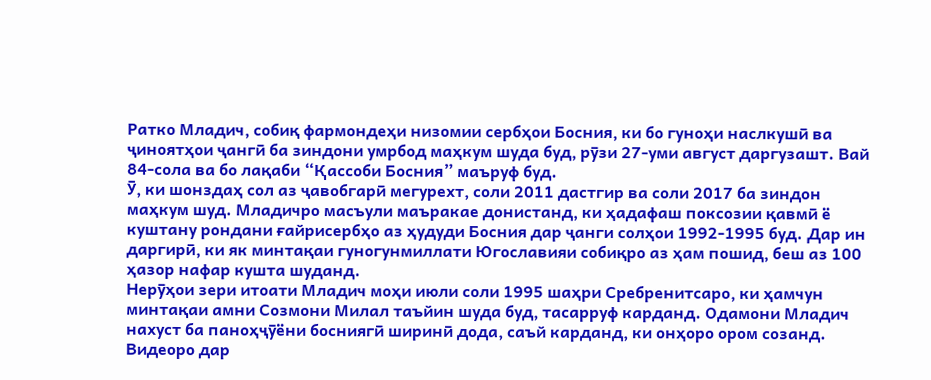Ратко Младич, собиқ фармондеҳи низомии сербҳои Босния, ки бо гуноҳи наслкушӣ ва ҷиноятҳои ҷангӣ ба зиндони умрбод маҳкум шуда буд, рӯзи 27-уми август даргузашт. Вай 84-сола ва бо лақаби “Қассоби Босния” маъруф буд.
Ӯ, ки шонздаҳ сол аз ҷавобгарӣ мегурехт, соли 2011 дастгир ва соли 2017 ба зиндон маҳкум шуд. Младичро масъули маъракае донистанд, ки ҳадафаш поксозии қавмӣ ё куштану рондани ғайрисербҳо аз ҳудуди Босния дар ҷанги солҳои 1992-1995 буд. Дар ин даргирӣ, ки як минтақаи гуногунмиллати Югославияи собиқро аз ҳам пошид, беш аз 100 ҳазор нафар кушта шуданд.
Нерӯҳои зери итоати Младич моҳи июли соли 1995 шаҳри Сребренитсаро, ки ҳамчун минтақаи амни Созмони Милал таъйин шуда буд, тасарруф карданд. Одамони Младич нахуст ба паноҳҷӯёни босниягӣ ширинӣ дода, саъй карданд, ки онҳоро ором созанд.
Видеоро дар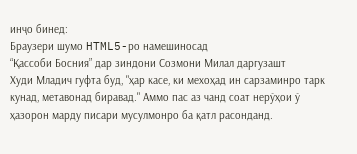инҷо бинед:
Браузери шумо HTML5-ро намешиносад
“Қассоби Босния” дар зиндони Созмони Милал даргузашт
Худи Младич гуфта буд, "ҳар касе, ки мехоҳад ин сарзаминро тарк кунад, метавонад биравад." Аммо пас аз чанд соат нерӯҳои ӯ ҳазорон марду писари мусулмонро ба қатл расонданд.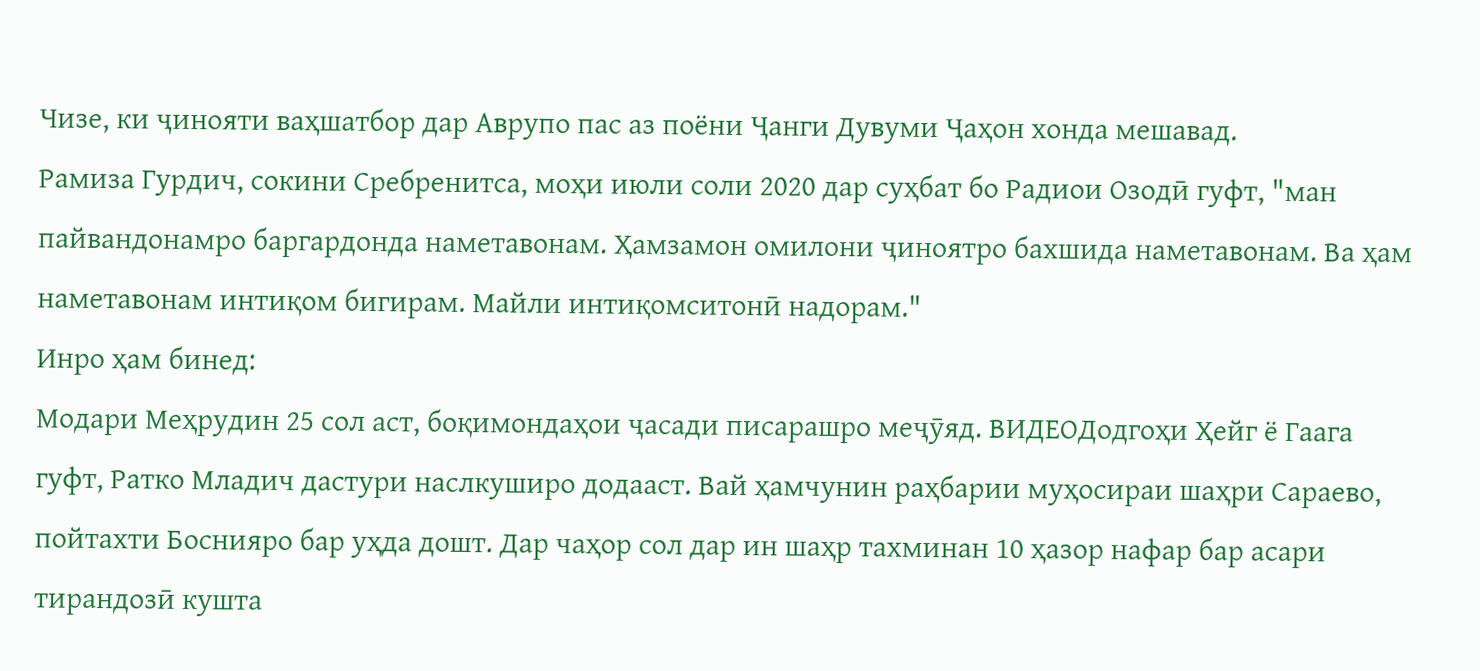Чизе, ки ҷинояти ваҳшатбор дар Аврупо пас аз поёни Ҷанги Дувуми Ҷаҳон хонда мешавад.
Рамиза Гурдич, сокини Сребренитса, моҳи июли соли 2020 дар суҳбат бо Радиои Озодӣ гуфт, "ман пайвандонамро баргардонда наметавонам. Ҳамзамон омилони ҷиноятро бахшида наметавонам. Ва ҳам наметавонам интиқом бигирам. Майли интиқомситонӣ надорам."
Инро ҳам бинед:
Модари Меҳрудин 25 сол аст, боқимондаҳои ҷасади писарашро меҷӯяд. ВИДЕОДодгоҳи Ҳейг ё Гаага гуфт, Ратко Младич дастури наслкуширо додааст. Вай ҳамчунин раҳбарии муҳосираи шаҳри Сараево, пойтахти Боснияро бар уҳда дошт. Дар чаҳор сол дар ин шаҳр тахминан 10 ҳазор нафар бар асари тирандозӣ кушта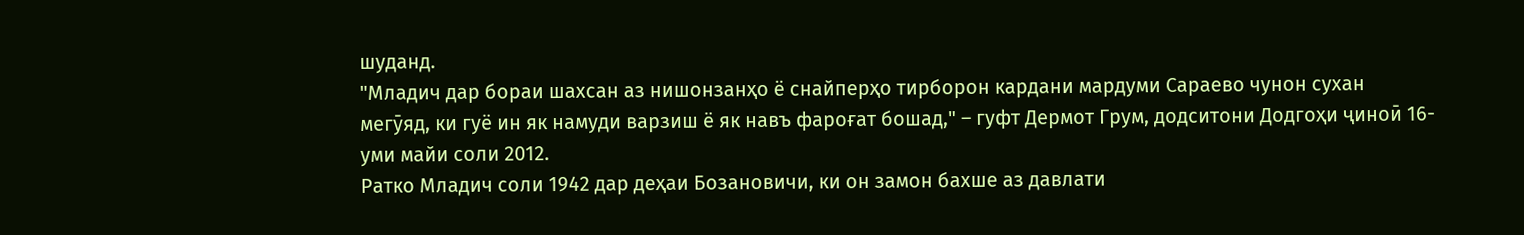шуданд.
"Младич дар бораи шахсан аз нишонзанҳо ё снайперҳо тирборон кардани мардуми Сараево чунон сухан мегӯяд, ки гуё ин як намуди варзиш ё як навъ фароғат бошад," – гуфт Дермот Грум, додситони Додгоҳи ҷиноӣ 16-уми майи соли 2012.
Ратко Младич соли 1942 дар деҳаи Бозановичи, ки он замон бахше аз давлати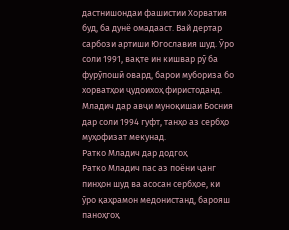дастнишондаи фашистии Хорватия буд, ба дунё омадааст. Вай дертар сарбози артиши Югославия шуд. Ӯро соли 1991, вақте ин кишвар рӯ ба фурӯпошӣ овард, барои мубориза бо хорватҳои ҷудоихоҳ фиристоданд. Младич дар авҷи муноқишаи Босния дар соли 1994 гуфт, танҳо аз сербҳо муҳофизат мекунад.
Ратко Младич дар додгоҳ
Ратко Младич пас аз поёни ҷанг пинҳон шуд ва асосан сербҳое, ки ӯро қаҳрамон медонистанд, барояш паноҳгоҳ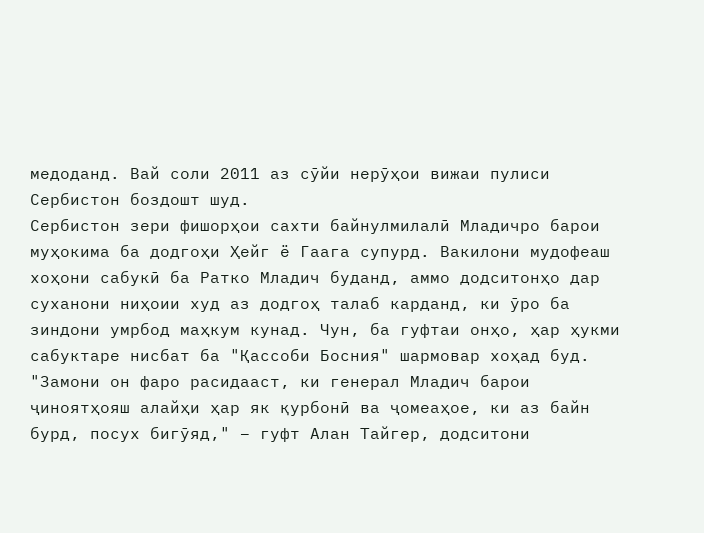медоданд. Вай соли 2011 аз сӯйи нерӯҳои вижаи пулиси Сербистон боздошт шуд.
Сербистон зери фишорҳои сахти байнулмилалӣ Младичро барои муҳокима ба додгоҳи Ҳейг ё Гаага супурд. Вакилони мудофеаш хоҳони сабукӣ ба Ратко Младич буданд, аммо додситонҳо дар суханони ниҳоии худ аз додгоҳ талаб карданд, ки ӯро ба зиндони умрбод маҳкум кунад. Чун, ба гуфтаи онҳо, ҳар ҳукми сабуктаре нисбат ба "Қассоби Босния" шармовар хоҳад буд.
"Замони он фаро расидааст, ки генерал Младич барои ҷиноятҳояш алайҳи ҳар як қурбонӣ ва ҷомеаҳое, ки аз байн бурд, посух бигӯяд," – гуфт Алан Тайгер, додситони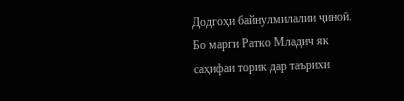Додгоҳи байнулмилалии ҷиноӣ.
Бо марги Ратко Младич як саҳифаи торик дар таърихи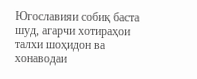Югославияи собиқ баста шуд, агарчи хотираҳои талхи шоҳидон ва хонаводаи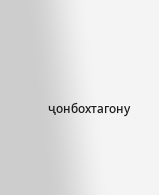ҷонбохтагону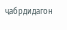ҷабрдидагон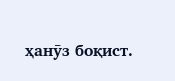ҳанӯз боқист.